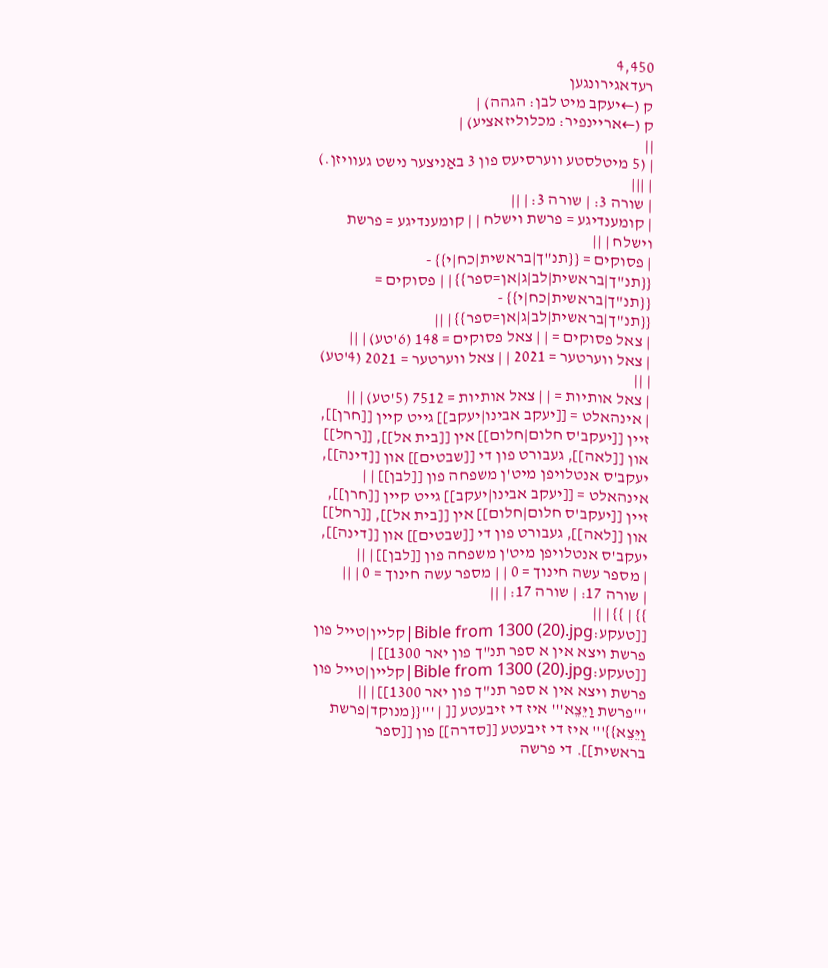4,450
רעדאגירונגען
ק (←יעקב מיט לבן: הגהה) |
ק (←אריינפיר: מכלוליזאציע) |
||
| (5 מיטלסטע ווערסיעס פון 3 באַניצער נישט געוויזן.) | |||
| שורה 3: | שורה 3: | ||
| קומענדיגע = פרשת וישלח | | קומענדיגע = פרשת וישלח | ||
| פסוקים = {{תנ"ך|בראשית|כח|י}} - {{תנ"ך|בראשית|לב|ג|אן=ספר}} | | פסוקים = {{תנ"ך|בראשית|כח|י}} - {{תנ"ך|בראשית|לב|ג|אן=ספר}} | ||
| צאל פסוקים = | | צאל פסוקים = 148 (6'טע) | ||
| צאל ווערטער = 2021 | | צאל ווערטער = 2021 (4'טע) | ||
| צאל אותיות = | | צאל אותיות = 7512 (5'טע) | ||
| אינהאלט = [[יעקב אבינו|יעקב]] גייט קיין [[חרן]], זיין [[יעקב'ס חלום|חלום]] אין [[בית אל]], [[רחל]] און [[לאה]], געבורט פון די [[שבטים]] און [[דינה]], יעקב'ס אנטלויפן מיט'ן משפחה פון [[לבן]] | | אינהאלט = [[יעקב אבינו|יעקב]] גייט קיין [[חרן]], זיין [[יעקב'ס חלום|חלום]] אין [[בית אל]], [[רחל]] און [[לאה]], געבורט פון די [[שבטים]] און [[דינה]], יעקב'ס אנטלויפן מיט'ן משפחה פון [[לבן]] | ||
| מספר עשה חינוך = 0 | | מספר עשה חינוך = 0 | ||
| שורה 17: | שורה 17: | ||
}} | }} | ||
[[טעקע:Bible from 1300 (20).jpg|קליין|טייל פון פרשת ויצא אין א ספר תנ"ך פון יאר 1300]] | [[טעקע:Bible from 1300 (20).jpg|קליין|טייל פון פרשת ויצא אין א ספר תנ"ך פון יאר 1300]] | ||
'''פרשת וַיֵּצֵא''' איז די זיבעטע [[ | '''{{מנוקד|פרשת וַיֵּצֵא}}''' איז די זיבעטע [[סדרה]] פון [[ספר בראשית]]. די פרשה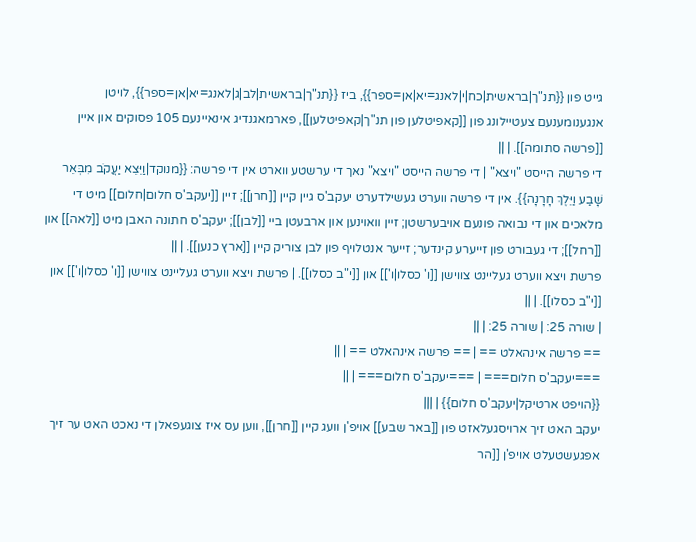גייט פון {{תנ"ך|בראשית|כח|י|לאנג=יא|אן=ספר}}, ביז {{תנ"ך|בראשית|לב|ג|לאנג=יא|אן=ספר}}, לויטן אנגענומענעם צעטיילונג פון [[קאפיטלען פון תנ"ך|קאפיטלען]], פארמאגנדיג אינאיינעם 105 פסוקים און איין [[פרשה סתומה]]. | ||
די פרשה הייסט "ויצא" | די פרשה הייסט "ויצא" נאך די ערשטע ווארט אין די פרשה: {{מנוקד|וַיֵּצֵא יַעֲקֹב מִבְּאֵר שָׁבַע וַיֵּלֶךְ חָרָנָה}}. אין די פרשה ווערט געשילדערט יעקב'ס גיין קיין [[חרן]]; זיין [[יעקב'ס חלום|חלום]] מיט די מלאכים און די נבואה פונעם אויבערשטן; זיין וואוינען און ארבעטן ביי [[לבן]]; יעקב'ס חתונה האבן מיט [[לאה]] און [[רחל]]; די געבורט פון זייערע קינדער; זייער אנטלויף פון לבן צוריק קיין [[ארץ כנען]]. | ||
פרשת ויצא ווערט געליינט צווישן [[ו' כסלו|ו']] און [[י"ב כסלו]]. | פרשת ויצא ווערט געליינט צווישן [[ו' כסלו|ו']] און [[י"ב כסלו]]. | ||
| שורה 25: | שורה 25: | ||
== פרשה אינהאלט == | == פרשה אינהאלט == | ||
===יעקב'ס חלום=== | ===יעקב'ס חלום=== | ||
{{הויפט ארטיקל|יעקב'ס חלום}} | |||
יעקב האט זיך ארויסגעלאזט פון [[באר שבע]] אויפ'ן וועג קיין [[חרן]], ווען עס איז צוגעפאלן די נאכט האט ער זיך אפגעשטעלט אויפ'ן [[הר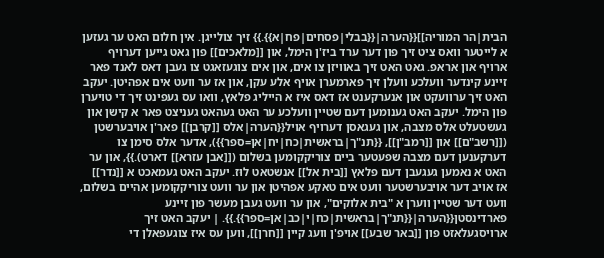הבית|הר המוריה]]{{הערה|{{בבלי|פסחים|פח|א}}.}} זיך צולייגן. אין חלום האט ער געזען א לייטער וואס ציט זיך פון דער ערד ביז'ן הימל, און [[מלאכים]] פון גאט גייען דערויף ארויף און אראפ. גאט האט זיך באוויזן צו אים, און אים צוגעזאגט צו געבן דאס לאנד פאר זיינע קינדער וועלכע וועלן זיך פארמערן אויף אלע עקן, און אז ער וועט אים אפהיטן. יעקב האט זיך ערוועקט און אנערקענט אז דאס איז א הייליג פלאץ, וואו עס געפינט זיך די טויערן פון הימל. יעקב האט גענומען דעם שטיין וועלכע ער האט געהאט געניצט פאר א קישן און געשטעלט אלס מצבה, און געגאסן דערויף אויל{{הערה|אלס [[קרבן]] פאר'ן אויבערשטן ([[רשב"ם]] און [[רמב"ן]], {{תנ"ך|בראשית|כח|יח|אן=ספר}}), אדער אלס סימן צו דערקענען דעם מצבה שפעטער ביים צוריקקומען בשלום ([[אבן עזרא]] דארט).}}, און ער האט א נאמען געגעבן דעם פלאץ [[בית אל]] אנשטאט לוּז. יעקב האט געמאכט א [[נדר]] אז אויב דער אויבערשטער וועט אים טאקע אפהיטן און ער וועט צוריקקומען אהיים בשלום, וועט דער שטיין ווערן א "בית אלוקים", און ער וועט געבן מעשר פון זיינע פארדינסטן{{הערה|{{תנ"ך|בראשית|כח|י|כב|אן=ספר}}.}}. | יעקב האט זיך ארויסגעלאזט פון [[באר שבע]] אויפ'ן וועג קיין [[חרן]], ווען עס איז צוגעפאלן די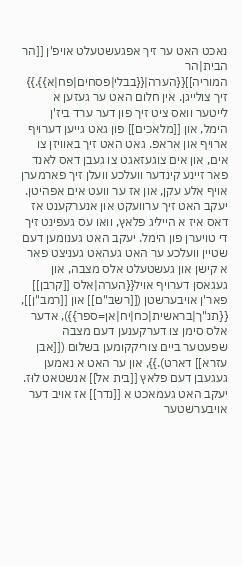נאכט האט ער זיך אפגעשטעלט אויפ'ן [[הר הבית|הר המוריה]]{{הערה|{{בבלי|פסחים|פח|א}}.}} זיך צולייגן. אין חלום האט ער געזען א לייטער וואס ציט זיך פון דער ערד ביז'ן הימל, און [[מלאכים]] פון גאט גייען דערויף ארויף און אראפ. גאט האט זיך באוויזן צו אים, און אים צוגעזאגט צו געבן דאס לאנד פאר זיינע קינדער וועלכע וועלן זיך פארמערן אויף אלע עקן, און אז ער וועט אים אפהיטן. יעקב האט זיך ערוועקט און אנערקענט אז דאס איז א הייליג פלאץ, וואו עס געפינט זיך די טויערן פון הימל. יעקב האט גענומען דעם שטיין וועלכע ער האט געהאט געניצט פאר א קישן און געשטעלט אלס מצבה, און געגאסן דערויף אויל{{הערה|אלס [[קרבן]] פאר'ן אויבערשטן ([[רשב"ם]] און [[רמב"ן]], {{תנ"ך|בראשית|כח|יח|אן=ספר}}), אדער אלס סימן צו דערקענען דעם מצבה שפעטער ביים צוריקקומען בשלום ([[אבן עזרא]] דארט).}}, און ער האט א נאמען געגעבן דעם פלאץ [[בית אל]] אנשטאט לוּז. יעקב האט געמאכט א [[נדר]] אז אויב דער אויבערשטער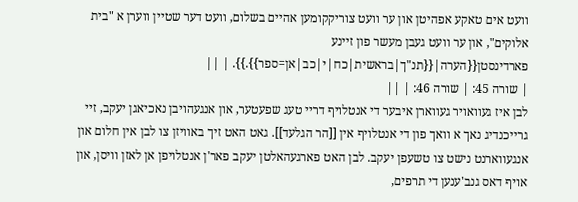וועט אים טאקע אפהיטן און ער וועט צוריקקומען אהיים בשלום, וועט דער שטיין ווערן א "בית אלוקים", און ער וועט געבן מעשר פון זיינע פארדינסטן{{הערה|{{תנ"ך|בראשית|כח|י|כב|אן=ספר}}.}}. | ||
| שורה 45: | שורה 46: | ||
לבן איז געוואויר געווארן איבער די אנטלויף דריי טעג שפעטער, און אנגעהויבן נאכיאגן יעקב, זיי גרייכנדיג נאך א וואך פון די אנטלויף אין [[הר הגלעד]]. גאט האט זיך באוויזן צו לבן אין חלום און אנגעווארנט נישט צו טשעפן יעקב. לבן האט פארגעהאלטן יעקב פאר'ן אנטלויפן אן לאזן וויסן, און אויף דאס גנב'ענען די תרפים,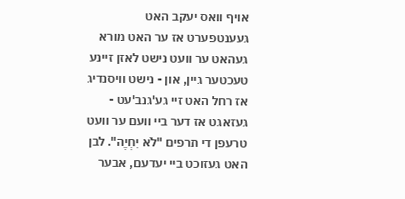אויף וואס יעקב האט געענטפערט אז ער האט מורא געהאט ער וועט נישט לאזן זיינע טעכטער גיין, און - נישט וויסנדיג אז רחל האט זיי גע'גנב'עט - געזאגט אז דער ביי וועם ער וועט טרעפן די תרפים "לֹא יִחְיֶה". לבן האט געזוכט ביי יעדעם, אבער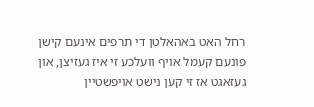רחל האט באהאלטן די תרפים אינעם קישן פונעם קעמל אויף וועלכע זי איז געזיצן, און געזאגט אז זי קען נישט אויפשטיין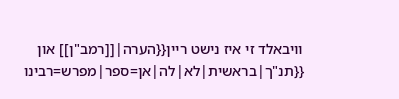וויבאלד זי איז נישט ריין{{הערה|[[רמב"ן]] און {{תנ"ך|בראשית|לא|לה|אן=ספר|מפרש=רבינו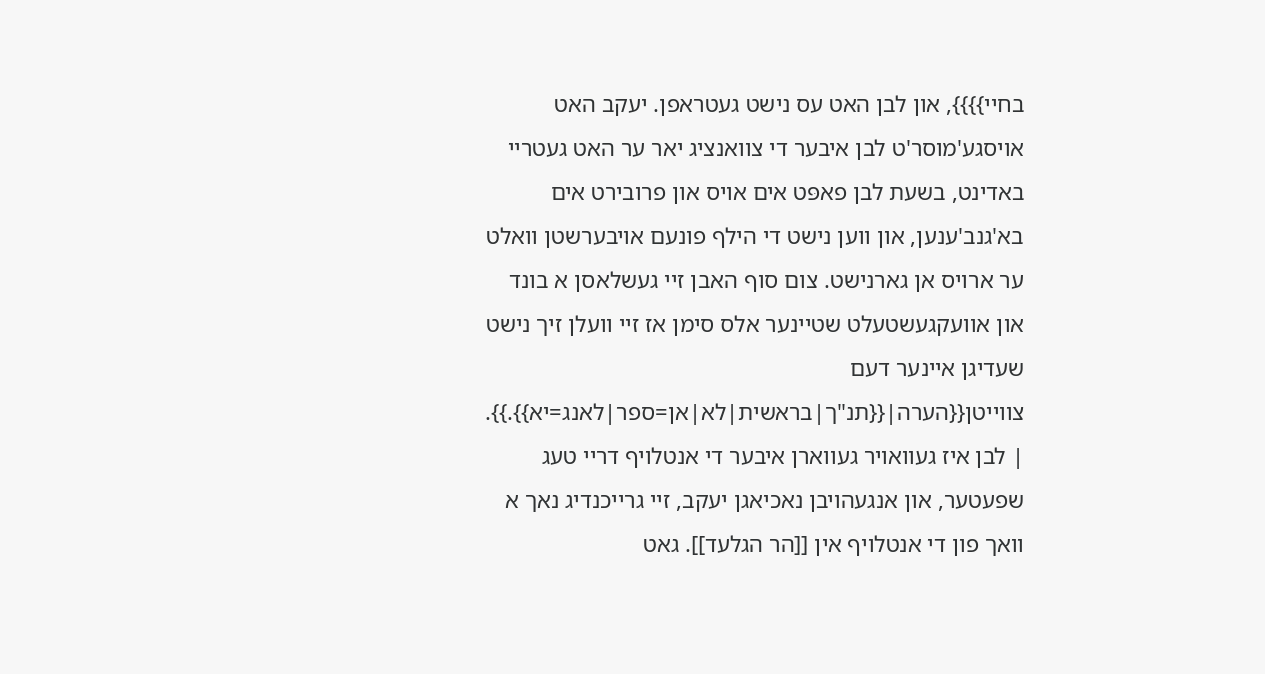בחיי}}}}, און לבן האט עס נישט געטראפן. יעקב האט אויסגע'מוסר'ט לבן איבער די צוואנציג יאר ער האט געטריי באדינט, בשעת לבן פאפּט אים אויס און פרובירט אים בא'גנב'ענען, און ווען נישט די הילף פונעם אויבערשטן וואלט ער ארויס אן גארנישט. צום סוף האבן זיי געשלאסן א בונד און אוועקגעשטעלט שטיינער אלס סימן אז זיי וועלן זיך נישט שעדיגן איינער דעם צווייטן{{הערה|{{תנ"ך|בראשית|לא|אן=ספר|לאנג=יא}}.}}. | לבן איז געוואויר געווארן איבער די אנטלויף דריי טעג שפעטער, און אנגעהויבן נאכיאגן יעקב, זיי גרייכנדיג נאך א וואך פון די אנטלויף אין [[הר הגלעד]]. גאט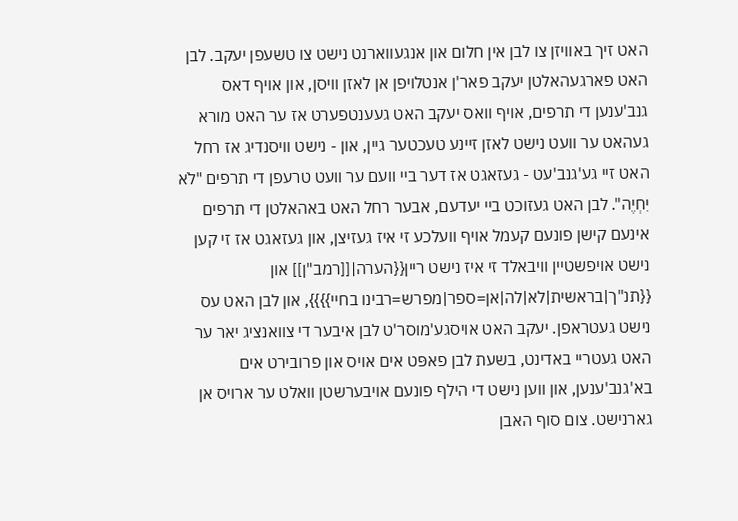האט זיך באוויזן צו לבן אין חלום און אנגעווארנט נישט צו טשעפן יעקב. לבן האט פארגעהאלטן יעקב פאר'ן אנטלויפן אן לאזן וויסן, און אויף דאס גנב'ענען די תרפים, אויף וואס יעקב האט געענטפערט אז ער האט מורא געהאט ער וועט נישט לאזן זיינע טעכטער גיין, און - נישט וויסנדיג אז רחל האט זיי גע'גנב'עט - געזאגט אז דער ביי וועם ער וועט טרעפן די תרפים "לֹא יִחְיֶה". לבן האט געזוכט ביי יעדעם, אבער רחל האט באהאלטן די תרפים אינעם קישן פונעם קעמל אויף וועלכע זי איז געזיצן, און געזאגט אז זי קען נישט אויפשטיין וויבאלד זי איז נישט ריין{{הערה|[[רמב"ן]] און {{תנ"ך|בראשית|לא|לה|אן=ספר|מפרש=רבינו בחיי}}}}, און לבן האט עס נישט געטראפן. יעקב האט אויסגע'מוסר'ט לבן איבער די צוואנציג יאר ער האט געטריי באדינט, בשעת לבן פאפּט אים אויס און פרובירט אים בא'גנב'ענען, און ווען נישט די הילף פונעם אויבערשטן וואלט ער ארויס אן גארנישט. צום סוף האבן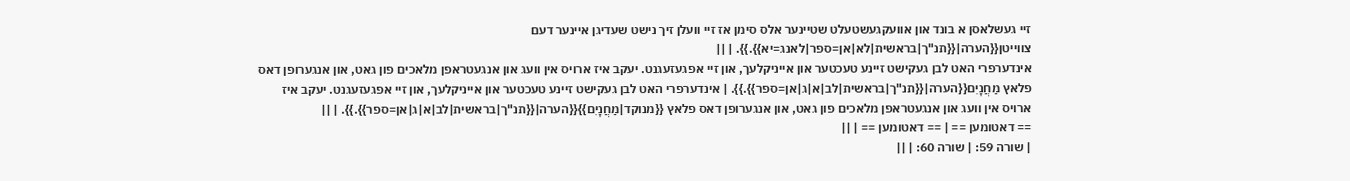זיי געשלאסן א בונד און אוועקגעשטעלט שטיינער אלס סימן אז זיי וועלן זיך נישט שעדיגן איינער דעם צווייטן{{הערה|{{תנ"ך|בראשית|לא|אן=ספר|לאנג=יא}}.}}. | ||
אינדערפרי האט לבן געקישט זיינע טעכטער און אייניקלעך, און זיי אפגעזעגנט. יעקב איז ארויס אין וועג און אנגעטראפן מלאכים פון גאט, און אנגערופן דאס פלאץ מַחֲנָיִם{{הערה|{{תנ"ך|בראשית|לב|א|ג|אן=ספר}}.}}. | אינדערפרי האט לבן געקישט זיינע טעכטער און אייניקלעך, און זיי אפגעזעגנט. יעקב איז ארויס אין וועג און אנגעטראפן מלאכים פון גאט, און אנגערופן דאס פלאץ {{מנוקד|מַחֲנָיִם}}{{הערה|{{תנ"ך|בראשית|לב|א|ג|אן=ספר}}.}}. | ||
== דאטומען == | == דאטומען == | ||
| שורה 59: | שורה 60: | ||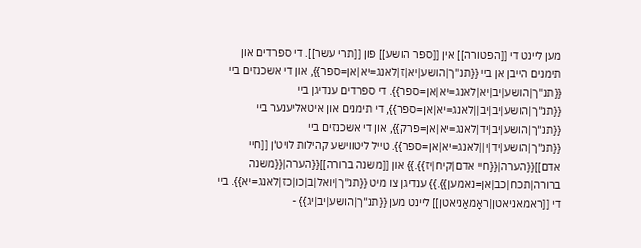מען ליינט די [[הפטורה]] אין [[ספר הושע]] פון [[תרי עשר]]. די ספרדים און תימנים הייבן אן ביי {{תנ"ך|הושע|יא|ז|לאנג=יא|אן=ספר}}, און די אשכנזים ביי {{תנ"ך|הושע|יב|יא|לאנג=יא|אן=ספר}}. די ספרדים ענדיגן ביי {{תנ"ך|הושע|יב|יב||לאנג=יא|אן=ספר}}, די תימנים און איטאליענער ביי {{תנ"ך|הושע|יב|יד|לאנג=יא|אן=פרק}}, און די אשכנזים ביי {{תנ"ך|הושע|יד|י||לאנג=יא|אן=ספר}}. טייל ליטווישע קהילות לויט'ן [[חיי אדם]]{{הערה|{{חיי אדם|קיח|יז}}.}} און [[משנה ברורה]]{{הערה|{{משנה ברורה|תכח|כב|אן=נאמען}}.}} ענדיגן צו מיט {{תנ"ך|יואל|ב|כו|כז|לאנג=יא}}. ביי די [[ראמאניאטן|ראָמאַניאטן]] ליינט מען {{תנ"ך|הושע|יב|יג}} -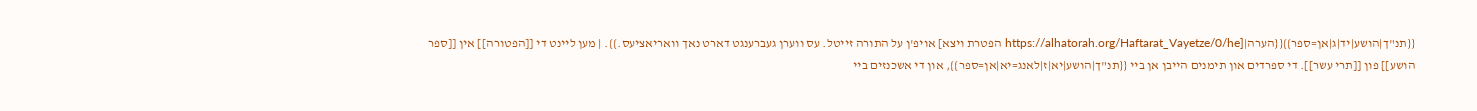{{תנ"ך|הושע|יד|ג|אן=ספר}}{{הערה|[https://alhatorah.org/Haftarat_Vayetze/0/he הפטרת ויצא] אויפ'ן על התורה זייטל. עס ווערן געברענגט דארט נאך וואריאציעס.}}. | מען ליינט די [[הפטורה]] אין [[ספר הושע]] פון [[תרי עשר]]. די ספרדים און תימנים הייבן אן ביי {{תנ"ך|הושע|יא|ז|לאנג=יא|אן=ספר}}, און די אשכנזים ביי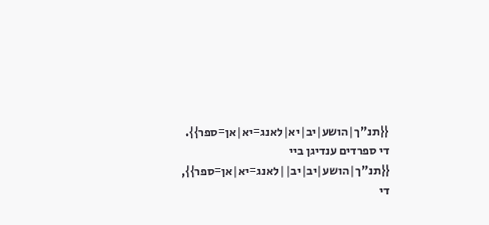{{תנ"ך|הושע|יב|יא|לאנג=יא|אן=ספר}}. די ספרדים ענדיגן ביי {{תנ"ך|הושע|יב|יב||לאנג=יא|אן=ספר}}, די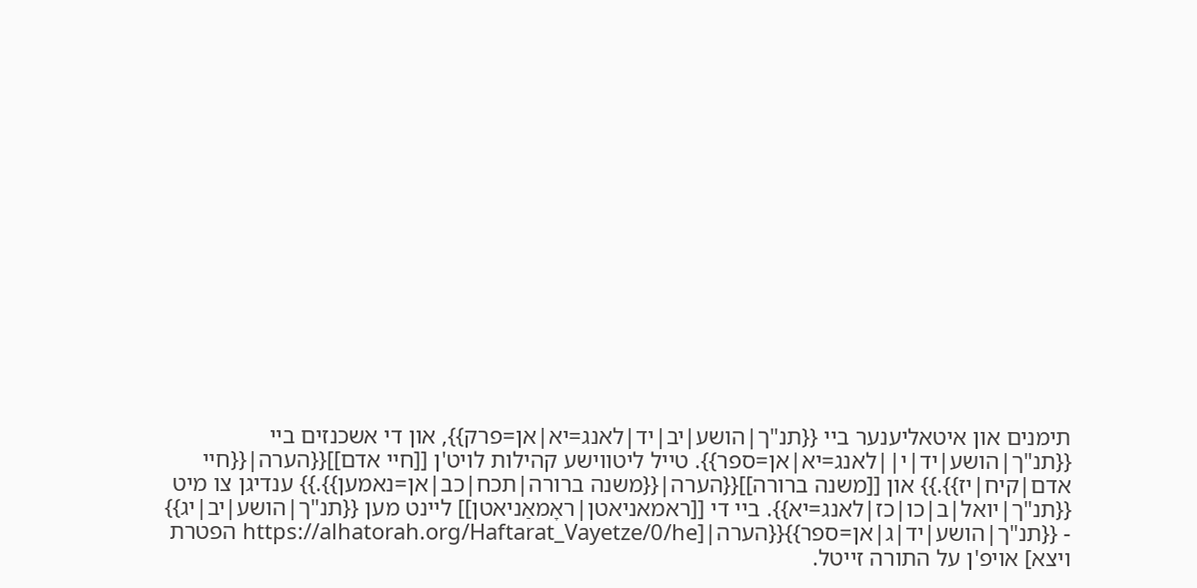תימנים און איטאליענער ביי {{תנ"ך|הושע|יב|יד|לאנג=יא|אן=פרק}}, און די אשכנזים ביי {{תנ"ך|הושע|יד|י||לאנג=יא|אן=ספר}}. טייל ליטווישע קהילות לויט'ן [[חיי אדם]]{{הערה|{{חיי אדם|קיח|יז}}.}} און [[משנה ברורה]]{{הערה|{{משנה ברורה|תכח|כב|אן=נאמען}}.}} ענדיגן צו מיט {{תנ"ך|יואל|ב|כו|כז|לאנג=יא}}. ביי די [[ראמאניאטן|ראָמאַניאטן]] ליינט מען {{תנ"ך|הושע|יב|יג}} - {{תנ"ך|הושע|יד|ג|אן=ספר}}{{הערה|[https://alhatorah.org/Haftarat_Vayetze/0/he הפטרת ויצא] אויפ'ן על התורה זייטל.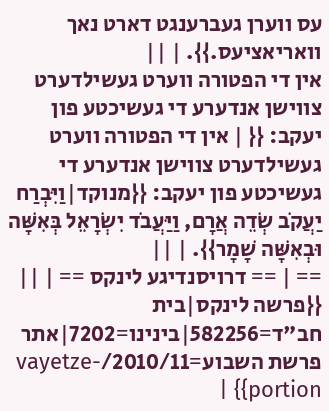עס ווערן געברענגט דארט נאך וואריאציעס.}}. | ||
אין די הפטורה ווערט געשילדערט צווישן אנדערע די געשיכטע פון יעקב: {{ | אין די הפטורה ווערט געשילדערט צווישן אנדערע די געשיכטע פון יעקב: {{מנוקד|וַיִּבְרַח יַעֲקֹב שְׂדֵה אֲרָם, וַיַּעֲבֹד יִשְׂרָאֵל בְּאִשָּׁה וּבְאִשָּׁה שָׁמָר}}. | ||
== | == דרויסנדיגע לינקס == | ||
{{פרשה לינקס|בית חב"ד=582256|בינינו=7202|אתר פרשת השבוע=2010/11/vayetze-portion}} |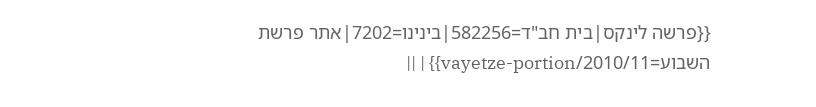{{פרשה לינקס|בית חב"ד=582256|בינינו=7202|אתר פרשת השבוע=2010/11/vayetze-portion}} | ||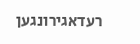רעדאגירונגען